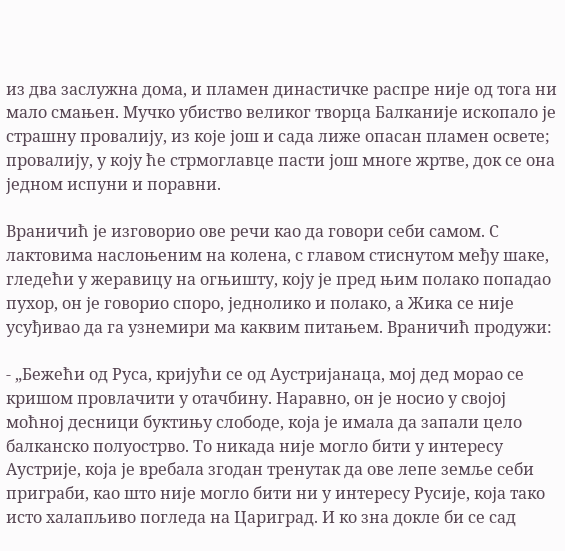из два заслужна дома, и пламен династичке распре није од тога ни мало смањен. Мучко убиство великог творца Балканије ископало је страшну провалију, из које још и сада лиже опасан пламен освете; провалију, у коју ће стрмоглавце пасти још многе жртве, док се она једном испуни и поравни.

Враничић је изговорио ове речи као да говори себи самом. С лактовима наслоњеним на колена, с главом стиснутом међу шаке, гледећи у жеравицу на огњишту, коју је пред њим полако попадао пухор, он је говорио споро, једнолико и полако, а Жика се није усуђивао да га узнемири ма каквим питањем. Враничић продужи:

- „Бежећи од Руса, кријући се од Аустријанаца, мој дед морао се кришом провлачити у отачбину. Наравно, он је носио у својој моћној десници буктињу слободе, која је имала да запали цело балканско полуострво. То никада није могло бити у интересу Аустрије, која је вребала згодан тренутак да ове лепе земље себи приграби, као што није могло бити ни у интересу Русије, која тако исто халапљиво погледа на Цариград. И ко зна докле би се сад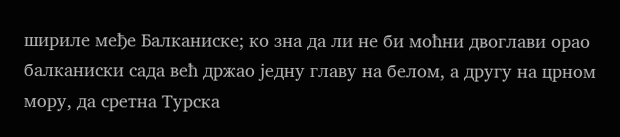шириле међе Балканиске; ко зна да ли не би моћни двоглави орао балканиски сада већ држао једну главу на белом, а другу на црном мору, да сретна Турска